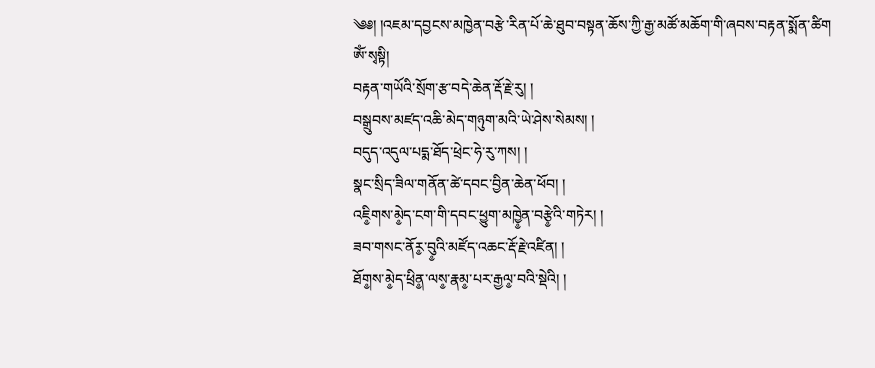༄༅། །འཇམ་དབྱངས་མཁྱེན་བརྩེ་རིན་པོ་ཆེ་ཐུབ་བསྟན་ཆོས་ཀྱི་རྒྱ་མཚོ་མཆོག་གི་ཞབས་བརྟན་སྨོན་ཚིག
ཨོཾ་སྭསྟི།
བརྟན་གཡོའི་སྲོག་རྩ་བདེ་ཆེན་རྡོ་རྗེ་རུ། །
བསྒྲུབས་མཛད་འཆི་མེད་གཉུག་མའི་ཡེ་ཤེས་སེམས། །
བདུད་འདུལ་པདྨ་ཐོད་ཕྲེང་ཧེ་རུ་ཀས། །
སྣང་སྲིད་ཟིལ་གནོན་ཚེ་དབང་བྱིན་ཆེན་ཕོབ། །
འཇི༵གས་མེ༵ད་ངག་གི་དབང་ཕྱུག་མཁྱེ༵ན་བརྩེ༵འི་གཏེར། །
ཟབ་གསང་ནོར༵་བུ༵འི་མཛོད་འཆང་རྡོ་རྗེ་འཛིན། །
ཐོག༵ས་མེ༵ད་ཕྲིན༵་ལས༵་རྣམ༵་པར་རྒྱལ༵་བའི་སྡེའི། །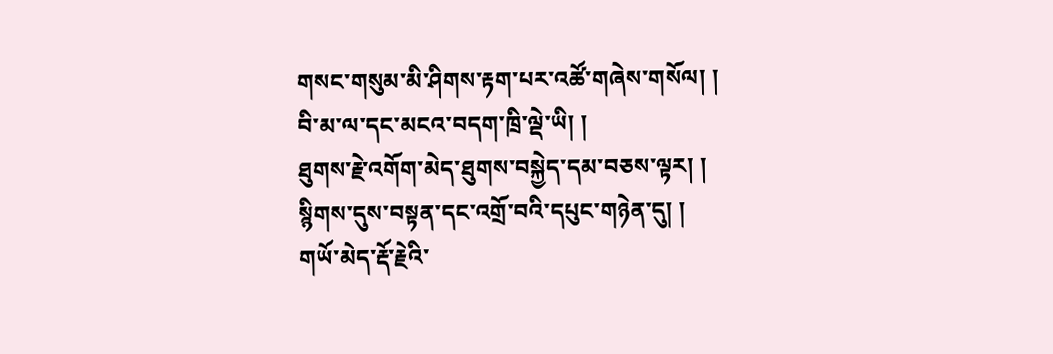གསང་གསུམ་མི་ཤིགས་རྟག་པར་འཚོ་གཞེས་གསོལ། །
བི་མ་ལ་དང་མངའ་བདག་ཁྲི་ལྡེ་ཡི། །
ཐུགས་རྗེ་འགོག་མེད་ཐུགས་བསྐྱེད་དམ་བཅས་ལྟར། །
སྙིགས་དུས་བསྟན་དང་འགྲོ་བའི་དཔུང་གཉེན་དུ། །
གཡོ་མེད་རྡོ་རྗེའི་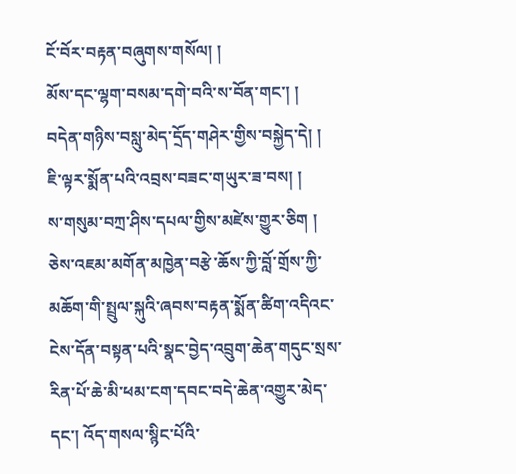ངོ་བོར་བརྟན་བཞུགས་གསོལ། །
མོས་དང་ལྷག་བསམ་དགེ་བའི་ས་བོན་གང་། །
བདེན་གཉིས་བསླུ་མེད་དྲོད་གཤེར་གྱིས་བསྐྱེད་དེ། །
ཇི་ལྟར་སྨོན་པའི་འབྲས་བཟང་གཡུར་ཟ་བས། །
ས་གསུམ་བཀྲ་ཤིས་དཔལ་གྱིས་མཛེས་གྱུར་ཅིག །
ཅེས་འཇམ་མགོན་མཁྱེན་བརྩེ་ཆོས་ཀྱི་བློ་གྲོས་ཀྱི་མཆོག་གི་སྤྲུལ་སྐུའི་ཞབས་བརྟན་སྨོན་ཚིག་འདིའང་ངེས་དོན་བསྟན་པའི་སྣང་བྱེད་འབྲུག་ཆེན་གདུང་སྲས་རིན་པོ་ཆེ་མི་ཕམ་ངག་དབང་བདེ་ཆེན་འགྱུར་མེད་དང་། འོད་གསལ་སྙིང་པོའི་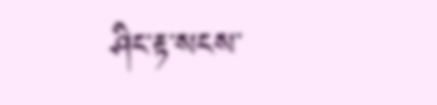ཤིང་རྟ་སངས་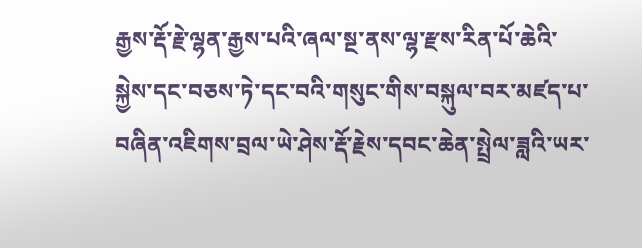རྒྱས་རྡོ་རྗེ་ལྷན་རྒྱས་པའི་ཞལ་སྔ་ནས་ལྷ་རྫས་རིན་པོ་ཆེའི་སྐྱེས་དང་བཅས་ཏེ་དང་བའི་གསུང་གིས་བསྐུལ་བར་མཛད་པ་བཞིན་འཇིགས་བྲལ་ཡེ་ཤེས་རྡོ་རྗེས་དབང་ཆེན་སྤྲེལ་ཟླའི་ཡར་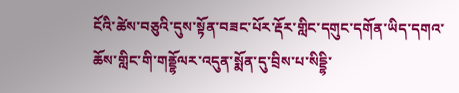ངོའི་ཚེས་བཅུའི་དུས་སྟོན་བཟང་པོར་རྡོར་གླིང་དགུང་དགོན་ཡིད་དགའ་ཆོས་གླིང་གི་གནྡྷོལར་འདུན་སྨོན་དུ་བྲིས་པ་སིདྡྷི་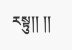རསྟུ།། །།